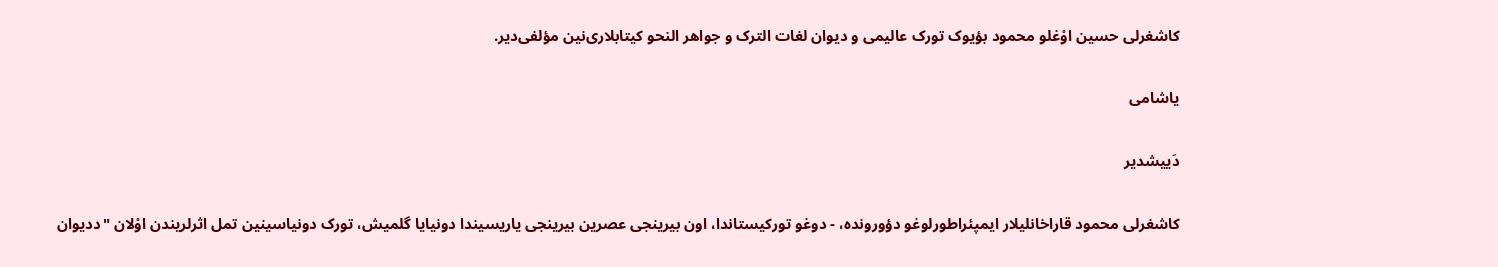کاشغرلی حسین اوْغلو محمود بؤیوک تورک عالیمی و دیوان لغات الترک و جواهر النحو کیتابلاری‌نین مؤلفی‌دیر.

یاشامی

دَییشدیر

کاشغرلی محمود قاراخانلیلار ایمپئراطورلوغو دؤورونده، - دوغو تورکیستاندا، اون بیرینجی عصرین بیرینجی یاریسیندا دونیایا گلمیش، تورک دونیاسینین تمل اثرلریندن اوْلان "ددیوان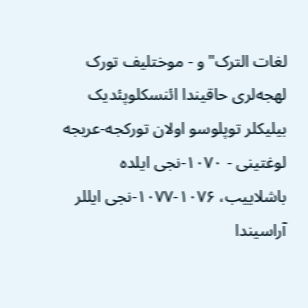لغات الترک"و - موختلیف تورک لهجه‌لری حاقیندا ائنسکلوپئدیک بیلیکلر توپلوسو اولان تورکجه-عربجه لوغتینی - ۱۰۷۰-نجی ایلده باشلاییب، ۱۰۷۶-۱۰۷۷-نجی ایللر آراسیندا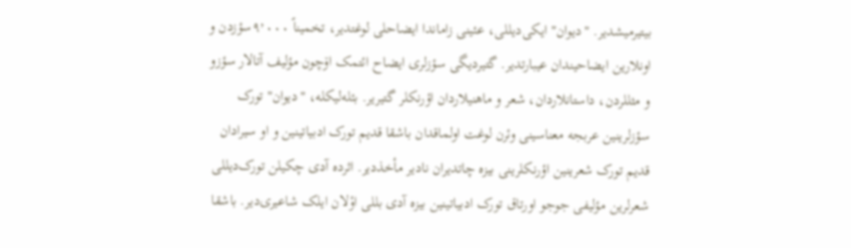بیتیرمیشدیر. "دیوان" ایکی‌دیللی، عئینی زاماندا ایضاحلی لوغتدیر، تخمیناً ۹٬۰۰۰سؤزدن و اونلارین ایضاحیندان عیبارتدیر. گتیردیگی سؤزلری ایضاح ائتمک اۆچون مؤلیف آتالار سؤزو و مثللردن، داستانلاردان، شعر و ماهنیلاردان اؤرنکلر گتیریر. بئله‌لیکله، "دیوان" تورک سؤزلرینین عربجه معناسینی وئرن لوغت اولماقدان باشقا قدیم تورک ادبیاتینین و او سیرادان قدیم تورک شعرینین اؤرنکلرینی بیزه چاتدیران نادیر مأخذدیر. اثرده آدی چکیلن تورک‌دیللی شعرلرین مؤلیفی جوجو اورتاق تورک ادبیاتینین بیزه آدی بللی اوْلان ایلک شاعیری‌دیر. باشقا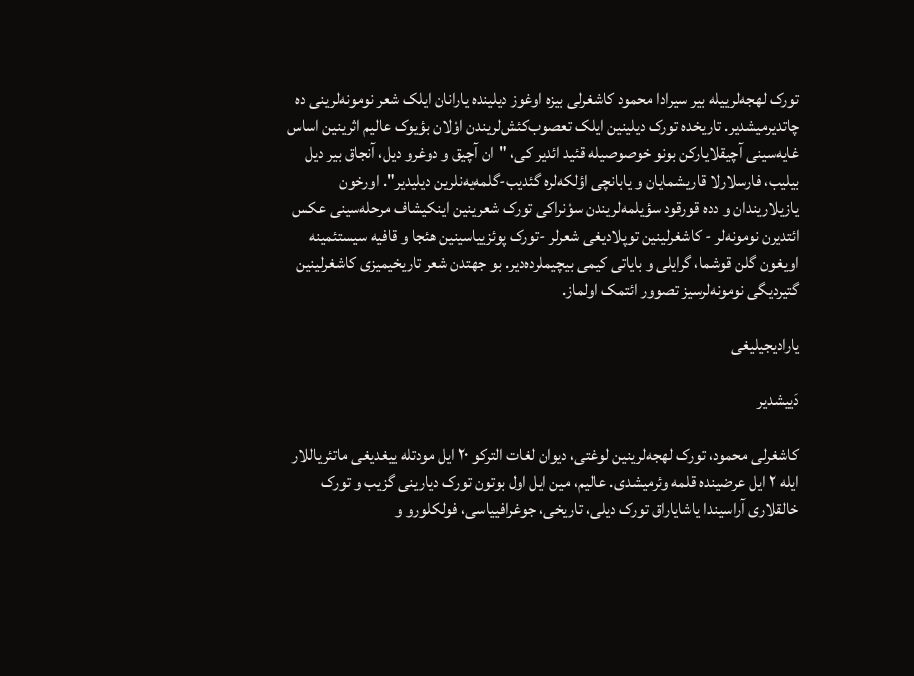تورک لهجه‌لرییله بیر سیرادا محمود کاشغرلی بیزه اوغوز دیلینده یارانان ایلک شعر نومونه‌لرینی ده چاتدیرمیشدیر. تاریخده تورک دیلینین ایلک تعصوب‌کئش‌لریندن اوْلان بؤیوک عالیم اثرینین اساس غایه‌سینی آچیقلایارکن بونو خوصوصیله قئید ائدیر کی، "ان آچیق و دوغرو دیل، آنجاق بیر دیل بیلیب، فارسلارلا قاریشمایان و یابانچی اؤلکه‌لره گئدیب-گلمه‌یه‌نلرین دیلیدیر". اورخون یازیلاریندان و دده قورقود سؤیلمه‌لریندن سوْنراکی تورک شعرینین اینکیشاف مرحله‌سینی عکس ائتدیرن نومونه‌لر - کاشغرلینین توپلادیغی شعرلر -تورک پوئزییاسینین هئجا و قافیه سیستئمینه اویغون گلن قوشما، گرایلی و بایاتی کیمی بیچیملرده‌دیر. بو جهتدن شعر تاریخیمیزی کاشغرلینین گتیردیگی نومونه‌لرسیز تصوور ائتمک اولماز.

یارادیجیلیغی

دَییشدیر

کاشغرلی محمود، تورک لهجه‌لرینین لوغتی، دیوان لغات الترکو ۲۰ ایل مودتله ییغدیغی ماتئریاللار ایله ۲ ایل عرضینده قلمه وئرمیشدی. عالیم، مین ایل اول بوتون تورک دیارینی گزیب و تورک خالقلاری آراسیندا یاشایاراق تورک دیلی، تاریخی، جوغرافییاسی، فولکلورو و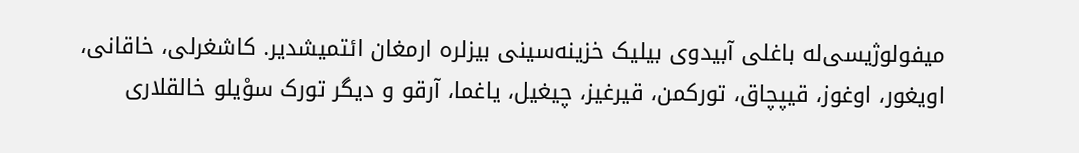میفولوژیسی‌له باغلی آبیدوی بیلیک خزینه‌سینی بیزلره ارمغان ائتمیشدیر. کاشغرلی، خاقانی، اویغور، اوغوز، قیپچاق، تورکمن، قیرغیز، چیغیل، یاغما، آرقو و دیگر تورک سوْیلو خالقلاری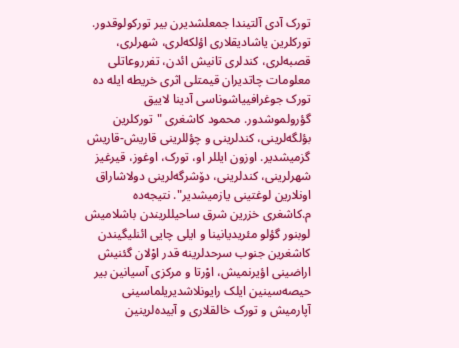تورک آدی آلتیندا جمعلشدیرن بیر تورکولوقدور. تورکلرین یاشادیقلاری اؤلکه‌لری، شهرلری، قصبه‌لری، کندلری تانیش ائدن، تفرروعاتلی معلومات چاتدیران قیمتلی اثری خریطه ایله ده تورک جوغرافییاشوناسی آدینا لاییق گؤرولموشدور. محمود کاشغری "تورکلرین بؤلگه‌لرینی، کندلرینی و چؤللرینی قاریش-قاریش گزمیشدیر. اوزون ایللر او، تورک، اوغوز، قیرغیز شهرلرینی، کندلرینی، دۆشرگه‌لرینی دولاشاراق اونلارین لوغتینی یازمیشدیر". نتیجه‌ده م.کاشغری خزرین شرق ساحیللریندن باشلامیش لوبنور گؤلو مئریدیانینا و ایلی چایی ائنلیگیندن کاشغرین جنوب سرحدلرینه قدر اوْلان گئنیش اراضینی اؤیرنمیش، اوْرتا و مرکزی آسیانین بیر حیصه‌سینین ایلک رایونلاشدیریلماسینی آپارمیش و تورک خالقلاری و آبیده‌لرینین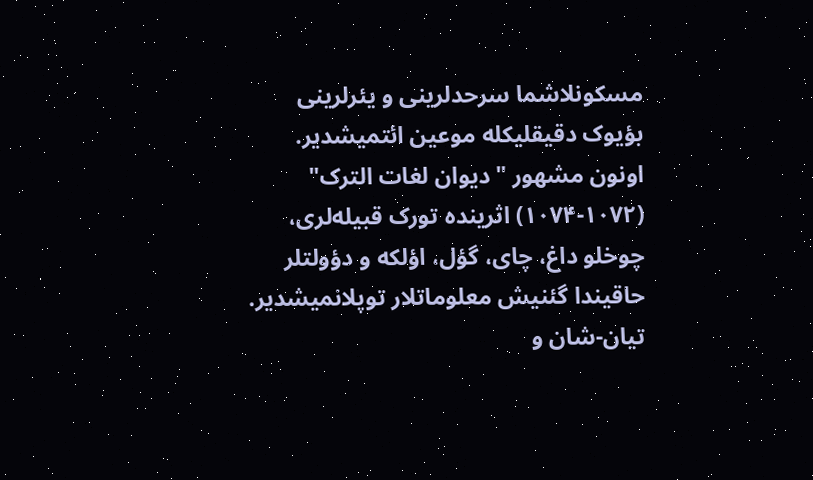مسکونلاشما سرحدلرینی و یئرلرینی بؤیوک دقیقلیکله موعین ائتمیشدیر. اونون مشهور "دیوان لغات الترک" (۱۰۷۲-۱۰۷۴) اثرینده تورک قبیله‌لری، چوخلو داغ، چای، گؤل، اؤلکه و دؤولتلر حاقیندا گئنیش معلوماتلار توپلانمیشدیر. تیان-شان و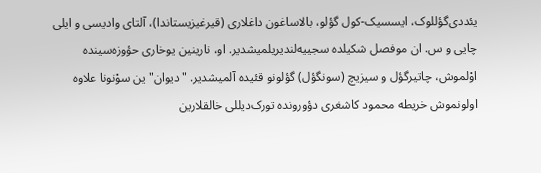یئددی‌گؤللوک، ایسسیک-کول گؤلو، بالاساغون داغلاری (قیرغیزیستاندا)، آلتای وادیسی و ایلی چایی و س. ان موفصل شکیلده سجییه‌لندیریلمیشدیر. او، نارینین یوخاری حؤوزه‌سینده اوْلموش، چاتیرگؤل و سیزیچ (سونگؤل) گؤلونو قئیده آلمیشدیر. "دیوان"ین سوْنونا علاوه اولونموش خریطه محمود کاشغری دؤورونده تورک‌دیللی خالقلارین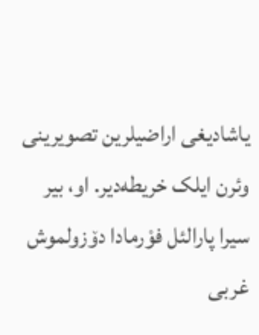یاشادیغی اراضیلرین تصویرینی وئرن ایلک خریطه‌دیر. او، بیر سیرا پارالئل فوْرمادا دۆزولموش غربی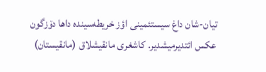تیان-شان داغ سیستئمینی اؤز خریطه‌سینده داها دۆزگون عکس ائتدیرمیشدیر. کاشغری مانقیشلاق (مانقیستان)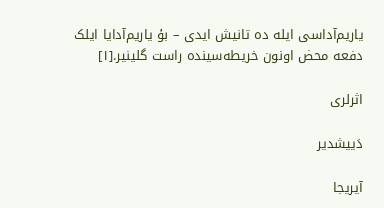یاریم‌آداسی ایله ده تانیش ایدی – بۇ یاریم‌آدایا ایلک دفعه محض اونون خریطه‌سینده راست گلینیر.[۱]

اثرلری

دَییشدیر

آیریجا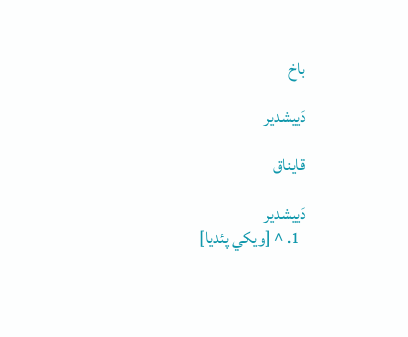باخ

دَییشدیر

قایناق

دَییشدیر
  1. ^ [ويکي پئديا]